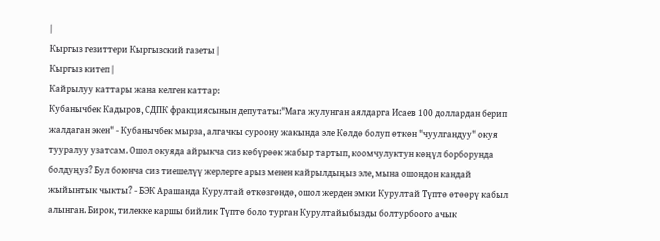|
Кыргыз гезиттери Кыргызский газеты |
Кыргыз китеп |
Кайрылуу каттары жана келген каттар:
Кубанычбек Кадыров, СДПК фракциясынын депутаты:"Мага жулунган аялдарга Исаев 100 доллардан берип жалдаган экен" - Кубанычбек мырза, алгачкы суроону жакында эле Көлдө болуп өткөн "чуулгандуу" окуя тууралуу узатсам. Ошол окуяда айрыкча сиз көбүрөөк жабыр тартып, коомчулуктун көңүл борборунда болдуңуз? Бул боюнча сиз тиешелүү жерлерге арыз менен кайрылдыңыз эле, мына ошондон кандай жыйынтык чыкты? - БЭК Арашанда Курултай өткөзгөндө, ошол жерден эмки Курултай Түптө өтөөрү кабыл алынган. Бирок, тилекке каршы бийлик Түптө боло турган Курултайыбызды болтурбоого ачык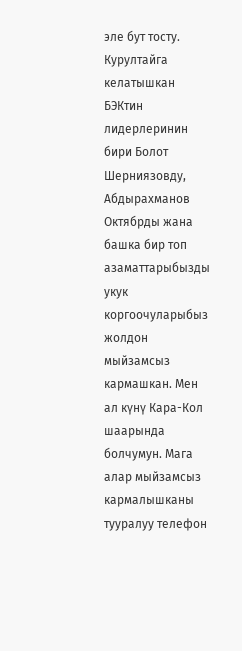эле бут тосту. Курултайга келатышкан БЭКтин лидерлеринин бири Болот Шерниязовду, Абдырахманов Октябрды жана башка бир топ азаматтарыбызды укук коргоочуларыбыз жолдон мыйзамсыз кармашкан. Мен ал күнү Кара-Кол шаарында болчумун. Мага алар мыйзамсыз кармалышканы тууралуу телефон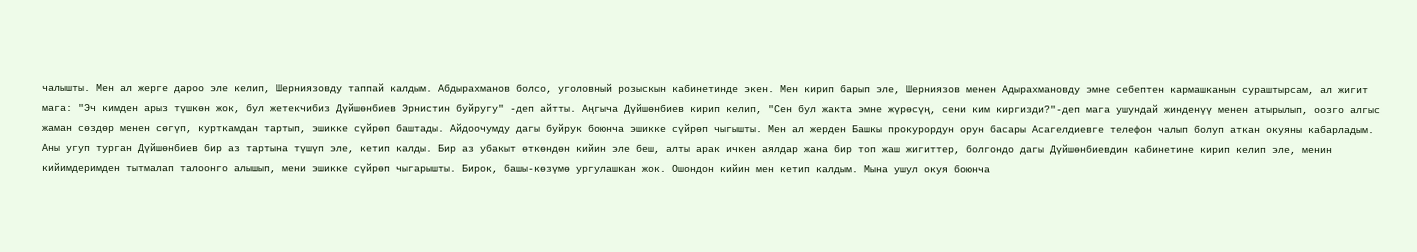чалышты. Мен ал жерге дароо эле келип, Шерниязовду таппай калдым. Абдырахманов болсо, уголовный розыскын кабинетинде экен. Мен кирип барып эле, Шерниязов менен Адырахмановду эмне себептен кармашканын сураштырсам, ал жигит мага: "Эч кимден арыз түшкөн жок, бул жетекчибиз Дүйшөнбиев Эрнистин буйругу" -деп айтты. Аңгыча Дүйшөнбиев кирип келип, "Сен бул жакта эмне жүрөсүң, сени ким киргизди?"-деп мага ушундай жинденүү менен атырылып, оозго алгыс жаман сөздөр менен сөгүп, курткамдан тартып, эшикке сүйрөп баштады. Айдоочумду дагы буйрук боюнча эшикке сүйрөп чыгышты. Мен ал жерден Башкы прокурордун орун басары Асагелдиевге телефон чалып болуп аткан окуяны кабарладым. Аны угуп турган Дүйшөнбиев бир аз тартына түшүп эле, кетип калды. Бир аз убакыт өткөндөн кийин эле беш, алты арак ичкен аялдар жана бир топ жаш жигиттер, болгондо дагы Дүйшөнбиевдин кабинетине кирип келип эле, менин кийимдеримден тытмалап талоонго алышып, мени эшикке сүйрөп чыгарышты. Бирок, башы-көзүмө ургулашкан жок. Ошондон кийин мен кетип калдым. Мына ушул окуя боюнча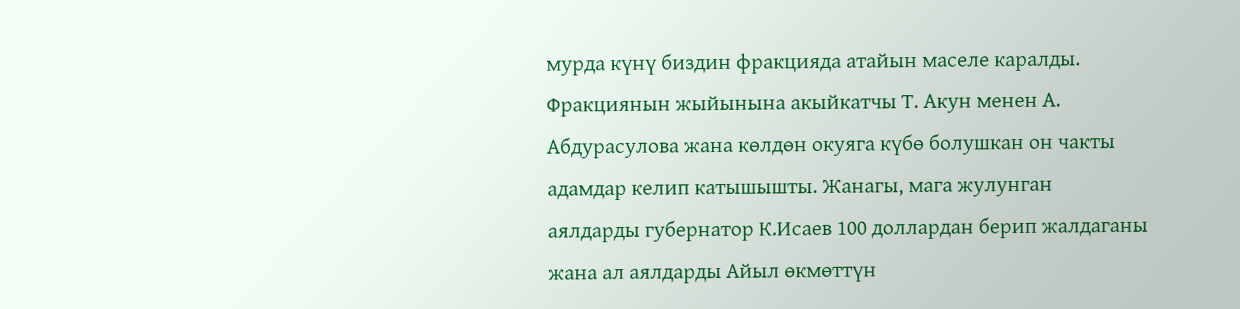мурда күнү биздин фракцияда атайын маселе каралды. Фракциянын жыйынына акыйкатчы Т. Акун менен А. Абдурасулова жана көлдөн окуяга күбө болушкан он чакты адамдар келип катышышты. Жанагы, мага жулунган аялдарды губернатор К.Исаев 100 доллардан берип жалдаганы жана ал аялдарды Айыл өкмөттүн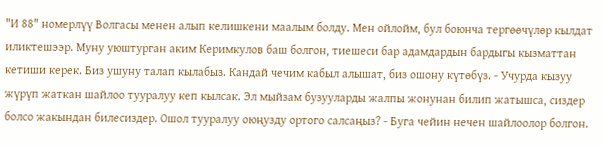"И 88" номерлүү Волгасы менен алып келишкени маалым болду. Мен ойлойм, бул боюнча тергөөчүлөр кылдат иликтешээр. Муну уюштурган аким Керимкулов баш болгон, тиешеси бар адамдардын бардыгы кызматтан кетиши керек. Биз ушуну талап кылабыз. Кандай чечим кабыл алышат, биз ошону күтөбүз. - Учурда кызуу жүрүп жаткан шайлоо тууралуу кеп кылсак. Эл мыйзам бузууларды жалпы жонунан билип жатышса, сиздер болсо жакындан билесиздер. Ошол тууралуу оюңузду ортого салсаңыз? - Буга чейин нечен шайлоолор болгон.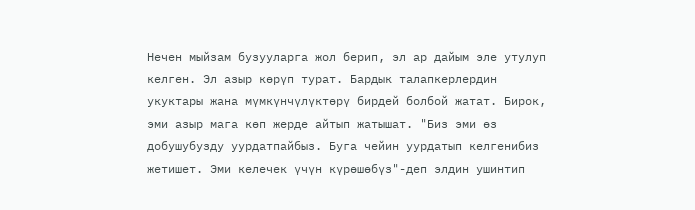Нечен мыйзам бузууларга жол берип, эл ар дайым эле утулуп келген. Эл азыр көрүп турат. Бардык талапкерлердин укуктары жана мүмкүнчүлүктөрү бирдей болбой жатат. Бирок, эми азыр мага көп жерде айтып жатышат. "Биз эми өз добушубузду уурдатпайбыз. Буга чейин уурдатып келгенибиз жетишет. Эми келечек үчүн күрөшөбүз"-деп элдин ушинтип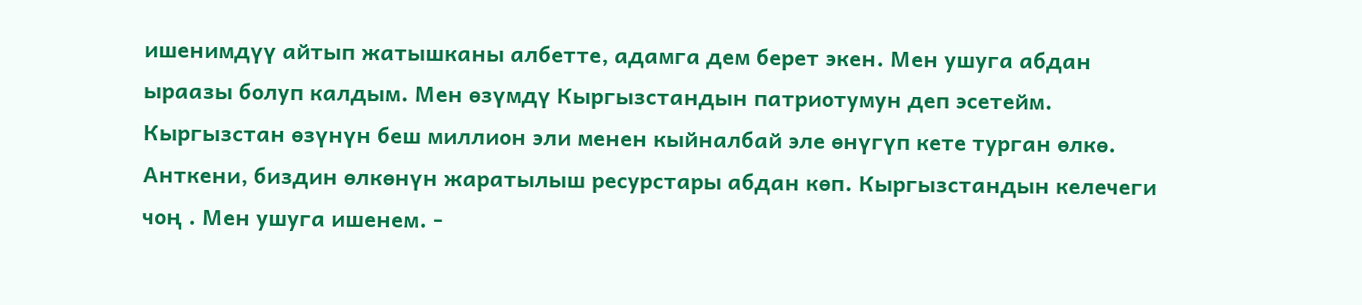ишенимдүү айтып жатышканы албетте, адамга дем берет экен. Мен ушуга абдан ыраазы болуп калдым. Мен өзүмдү Кыргызстандын патриотумун деп эсетейм. Кыргызстан өзүнүн беш миллион эли менен кыйналбай эле өнүгүп кете турган өлкө. Анткени, биздин өлкөнүн жаратылыш ресурстары абдан көп. Кыргызстандын келечеги чоң . Мен ушуга ишенем. -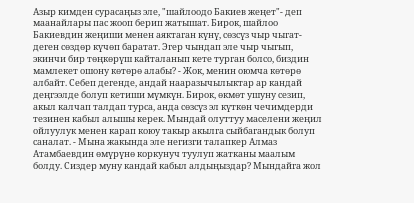Азыр кимден сурасаңыз эле, "шайлоодо Бакиев жеңет"- деп маанайлары пас жооп берип жатышат. Бирок, шайлоо Бакиевдин жеңиши менен аяктаган күнү, сөзсүз чыр чыгат-деген сөздөр күчөп баратат. Эгер чындап эле чыр чыгып, экинчи бир төңкөрүш кайталанып кете турган болсо, биздин мамлекет ошону көтөрө алабы? - Жок, менин оюмча көтөрө албайт. Себеп дегенде, андай нааразычылыктар ар кандай деңгээлде болуп кетиши мүмкүн. Бирок, өкмөт ушуну сезип, акыл калчап талдап турса, анда сөзсүз эл күткөн чечимдерди тезинен кабыл алышы керек. Мындай олуттуу маселени жеңил ойлуулук менен карап коюу такыр акылга сыйбагандык болуп саналат. - Мына жакында эле негизги талапкер Алмаз Атамбаевдин өмүрүнө коркунуч туулуп жатканы маалым болду. Сиздер муну кандай кабыл алдыңыздар? Мындайга жол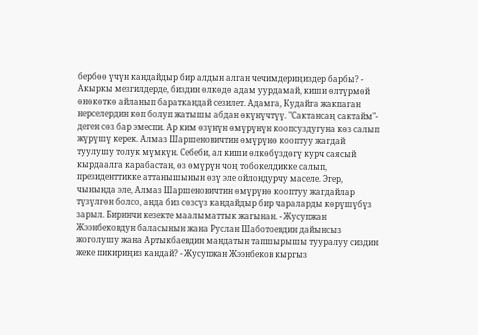бербөө үчүн кандайдыр бир алдын алган чечимдериңиздер барбы? - Акыркы мезгилдерде, биздин өлкөдө адам уурдамай, киши өлтүрмөй өнөкөткө айланып бараткандай сезилет. Адамга, Кудайга жакпаган нерселердин көп болуп жатышы абдан өкүнүчтүү. "Сактансаң сактайм"- деген сөз бар эмеспи. Ар ким өзүнүн өмүрүнүн коопсуздугуна көз салып жүрүшү керек. Алмаз Шаршеновичтин өмүрүнө кооптуу жагдай туулушу толук мүмкүн. Себеби, ал киши өлкөбүздөгү курч саясый кырдаалга карабастан, өз өмүрүн чоң тобокелдикке салып, президенттикке аттанышынын өзү эле ойлондурчу маселе. Эгер, чынында эле, Алмаз Шаршеновичтин өмүрүнө кооптуу жагдайлар түзүлгөн болсо, анда биз сөзсүз кандайдыр бир чараларды көрүшүбүз зарыл. Биринчи кезекте маалыматтык жагынан. - Жусупжан Жээнбековдун баласынын жана Руслан Шаботоевдин дайынсыз жоголушу жана Артыкбаевдин мандатын тапшырышы тууралуу сиздин жеке пикириңиз кандай? - Жусупжан Жээнбеков кыргыз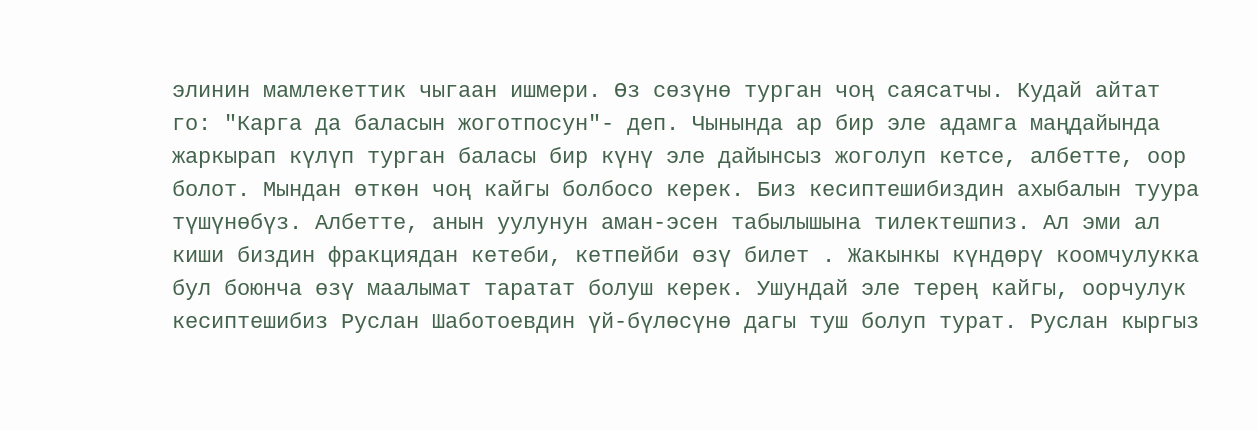элинин мамлекеттик чыгаан ишмери. Өз сөзүнө турган чоң саясатчы. Кудай айтат го: "Карга да баласын жоготпосун"- деп. Чынында ар бир эле адамга маңдайында жаркырап күлүп турган баласы бир күнү эле дайынсыз жоголуп кетсе, албетте, оор болот. Мындан өткөн чоң кайгы болбосо керек. Биз кесиптешибиздин ахыбалын туура түшүнөбүз. Албетте, анын уулунун аман-эсен табылышына тилектешпиз. Ал эми ал киши биздин фракциядан кетеби, кетпейби өзү билет . Жакынкы күндөрү коомчулукка бул боюнча өзү маалымат таратат болуш керек. Ушундай эле терең кайгы, оорчулук кесиптешибиз Руслан Шаботоевдин үй-бүлөсүнө дагы туш болуп турат. Руслан кыргыз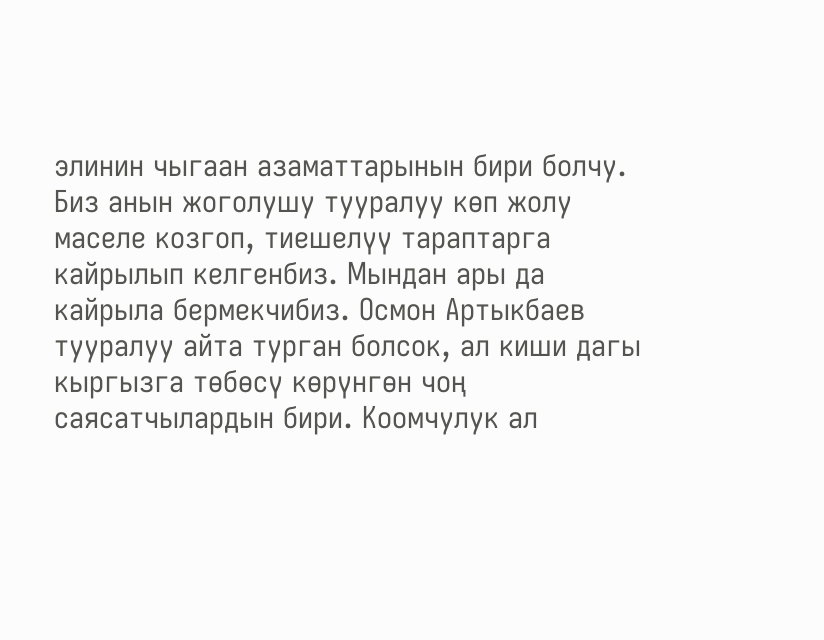элинин чыгаан азаматтарынын бири болчу. Биз анын жоголушу тууралуу көп жолу маселе козгоп, тиешелүү тараптарга кайрылып келгенбиз. Мындан ары да кайрыла бермекчибиз. Осмон Артыкбаев тууралуу айта турган болсок, ал киши дагы кыргызга төбөсү көрүнгөн чоң саясатчылардын бири. Коомчулук ал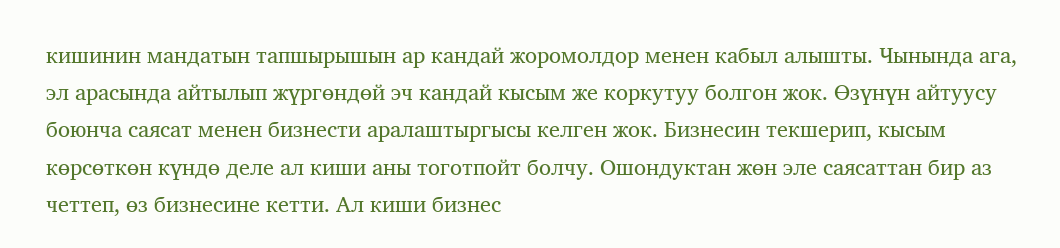кишинин мандатын тапшырышын ар кандай жоромолдор менен кабыл алышты. Чынында ага, эл арасында айтылып жүргөндөй эч кандай кысым же коркутуу болгон жок. Өзүнүн айтуусу боюнча саясат менен бизнести аралаштыргысы келген жок. Бизнесин текшерип, кысым көрсөткөн күндө деле ал киши аны тоготпойт болчу. Ошондуктан жөн эле саясаттан бир аз четтеп, өз бизнесине кетти. Ал киши бизнес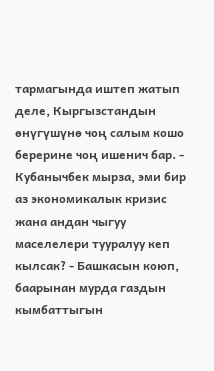тармагында иштеп жатып деле, Кыргызстандын өнүгүшүнө чоң салым кошо берерине чоң ишенич бар. - Кубанычбек мырза, эми бир аз экономикалык кризис жана андан чыгуу маселелери тууралуу кеп кылсак? - Башкасын коюп, баарынан мурда газдын кымбаттыгын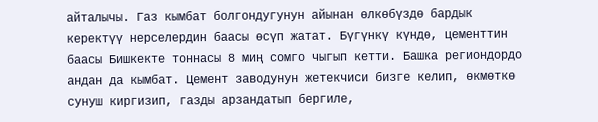айталычы. Газ кымбат болгондугунун айынан өлкөбүздө бардык керектүү нерселердин баасы өсүп жатат. Бүгүнкү күндө, цементтин баасы Бишкекте тоннасы 8 миң сомго чыгып кетти. Башка региондордо андан да кымбат. Цемент заводунун жетекчиси бизге келип, өкмөткө сунуш киргизип, газды арзандатып бергиле,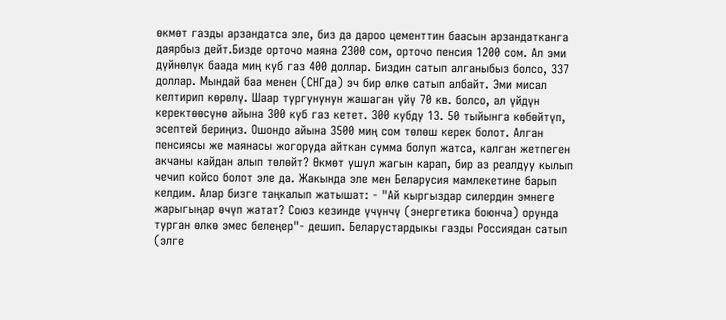өкмөт газды арзандатса эле, биз да дароо цементтин баасын арзандатканга даярбыз дейт.Бизде орточо маяна 2300 сом, орточо пенсия 1200 сом. Ал эми дүйнөлүк баада миң куб газ 400 доллар. Биздин сатып алганыбыз болсо, 337 доллар. Мындай баа менен (СНГда) эч бир өлкө сатып албайт. Эми мисал келтирип көрөлү. Шаар тургунунун жашаган үйү 70 кв. болсо, ал үйдүн керектөөсүнө айына 300 куб газ кетет. 300 кубду 13. 50 тыйынга көбөйтүп, эсептей бериңиз. Ошондо айына 3500 миң сом төлөш керек болот. Алган пенсиясы же маянасы жогоруда айткан сумма болуп жатса, калган жетпеген акчаны кайдан алып төлөйт? Өкмөт ушул жагын карап, бир аз реалдуу кылып чечип койсо болот эле да. Жакында эле мен Беларусия мамлекетине барып келдим. Алар бизге таңкалып жатышат: - "Ай кыргыздар силердин эмнеге жарыгыңар өчүп жатат? Союз кезинде үчүнчү (энергетика боюнча) орунда турган өлкө эмес белеңер"- дешип. Беларустардыкы газды Россиядан сатып (элге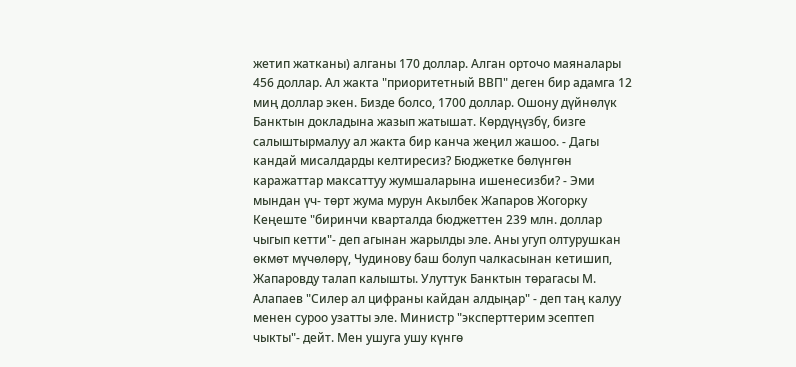жетип жатканы) алганы 170 доллар. Алган орточо маяналары 456 доллар. Ал жакта "приоритетный ВВП" деген бир адамга 12 миң доллар экен. Бизде болсо, 1700 доллар. Ошону дүйнөлүк Банктын докладына жазып жатышат. Көрдүңүзбү, бизге салыштырмалуу ал жакта бир канча жеңил жашоо. - Дагы кандай мисалдарды келтиресиз? Бюджетке бөлүнгөн каражаттар максаттуу жумшаларына ишенесизби? - Эми мындан үч- төрт жума мурун Акылбек Жапаров Жогорку Кеңеште "биринчи кварталда бюджеттен 239 млн. доллар чыгып кетти"- деп агынан жарылды эле. Аны угуп олтурушкан өкмөт мүчөлөрү, Чудинову баш болуп чалкасынан кетишип, Жапаровду талап калышты. Улуттук Банктын төрагасы М. Алапаев "Силер ал цифраны кайдан алдыңар" - деп таң калуу менен суроо узатты эле. Министр "эксперттерим эсептеп чыкты"- дейт. Мен ушуга ушу күнгө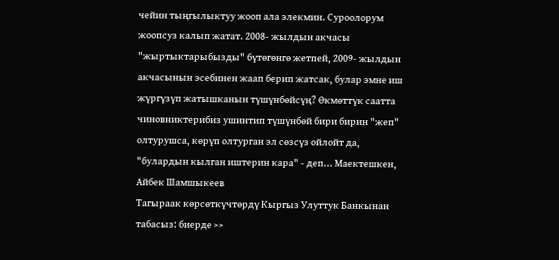чейин тыңгылыктуу жооп ала элекмин. Суроолорум жоопсуз калып жатат. 2008- жылдын акчасы "жыртыктарыбызды" бүтөгөнгө жетпей, 2009- жылдын акчасынын эсебинен жаап берип жатсак, булар эмне иш жүргүзүп жатышканын түшүнбөйсүң? Өкмөттүк саатта чиновниктерибиз ушинтип түшүнбөй бири бирин "жеп" олтурушса, көрүп олтурган эл сөзсүз ойлойт да, "булардын кылган иштерин кара" - деп... Маектешкен, Айбек Шамшыкеев
Тагыраак көрсөткүчтөрдү Кыргыз Улуттук Банкынан табасыз: биерде >>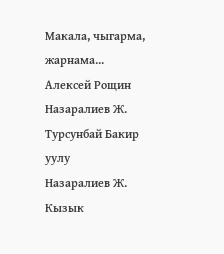Макала, чыгарма, жарнама...
Алексей Рощин
Назаралиев Ж.
Турсунбай Бакир уулу
Назаралиев Ж.
Кызык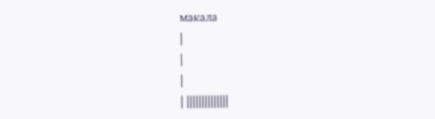макала
|
|
|
| ||||||||||||||